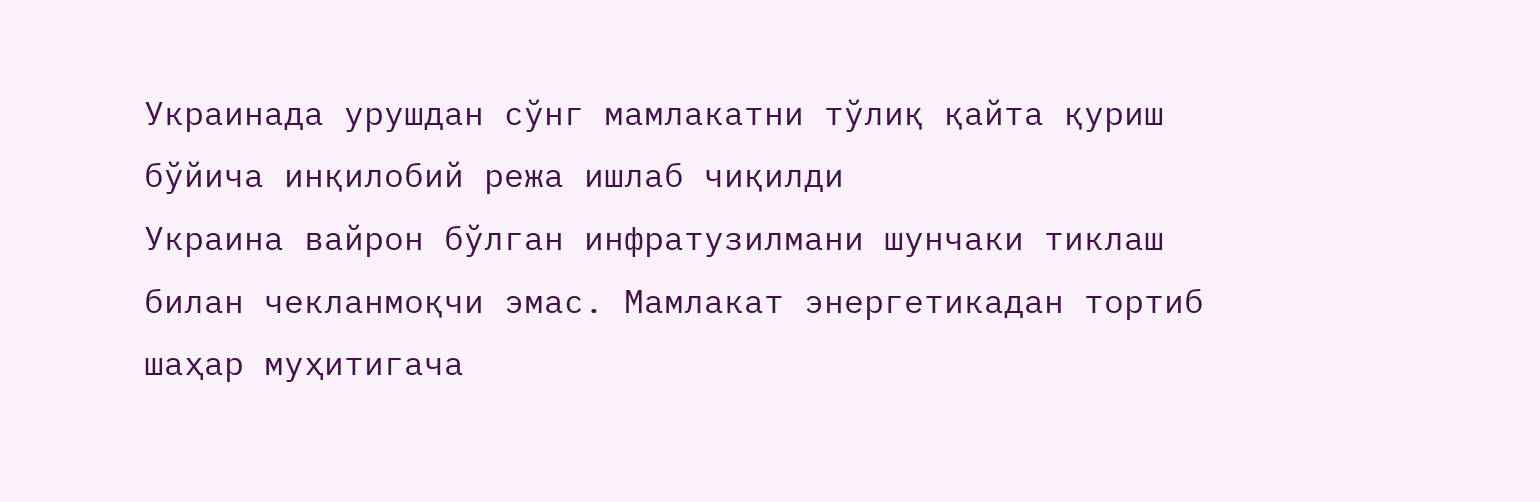Украинада урушдан сўнг мамлакатни тўлиқ қайта қуриш бўйича инқилобий режа ишлаб чиқилди
Украина вайрон бўлган инфратузилмани шунчаки тиклаш билан чекланмоқчи эмас. Мамлакат энергетикадан тортиб шаҳар муҳитигача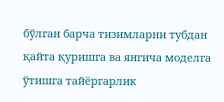бўлган барча тизимларни тубдан қайта қуришга ва янгича моделга ўтишга тайёргарлик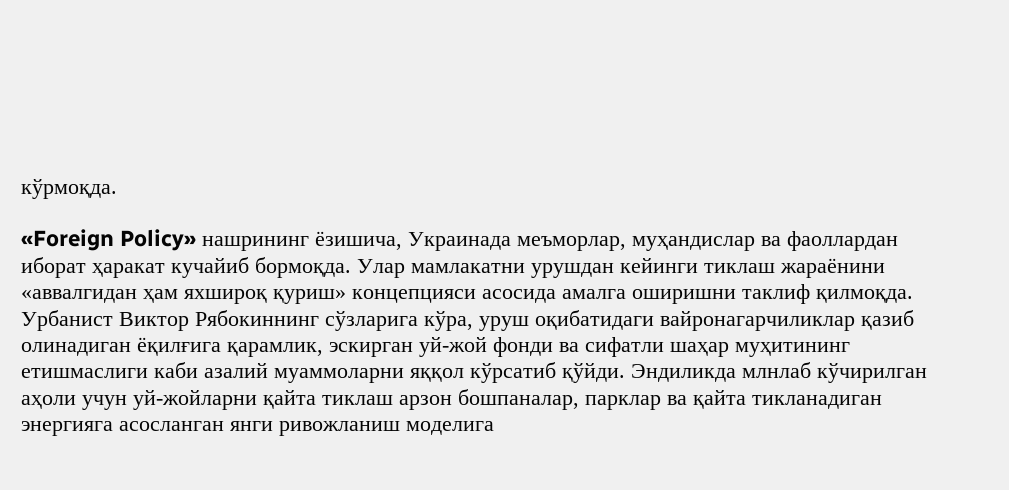кўрмоқда.

«Foreign Policy» нашрининг ёзишича, Украинада меъморлар, муҳандислар ва фаоллардан иборат ҳаракат кучайиб бормоқда. Улар мамлакатни урушдан кейинги тиклаш жараёнини «аввалгидан ҳам яхшироқ қуриш» концепцияси асосида амалга оширишни таклиф қилмоқда.
Урбанист Виктор Рябокиннинг сўзларига кўра, уруш оқибатидаги вайронагарчиликлар қазиб олинадиган ёқилғига қарамлик, эскирган уй-жой фонди ва сифатли шаҳар муҳитининг етишмаслиги каби азалий муаммоларни яққол кўрсатиб қўйди. Эндиликда млнлаб кўчирилган аҳоли учун уй-жойларни қайта тиклаш арзон бошпаналар, парклар ва қайта тикланадиган энергияга асосланган янги ривожланиш моделига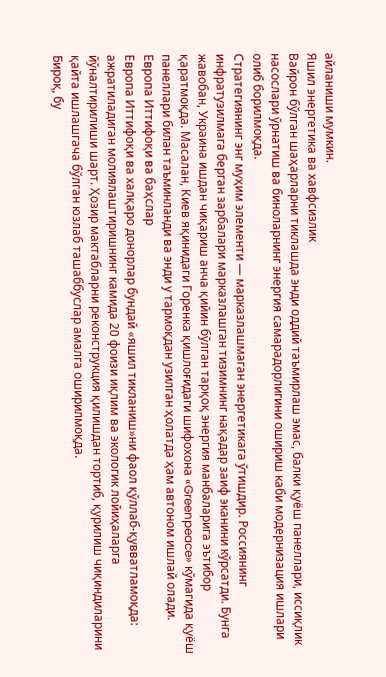айланиши мумкин.
Яшил энергетика ва хавфсизлик
Вайрон бўлган шаҳарларни тиклашда энди оддий таъмирлаш эмас, балки қуёш панеллари, иссиқлик насослари ўрнатиш ва биноларнинг энергия самарадорлигини ошириш каби модернизация ишлари олиб борилмоқда.
Стратегиянинг энг муҳим элементи — марказлашмаган энергетикага ўтишдир. Россиянинг инфратузилмага берган зарбалари марказлашган тизимнинг нақадар заиф эканини кўрсатди. Бунга жавобан, Украина ишдан чиқариш анча қийин бўлган тарқоқ энергия манбаларига эътибор қаратмоқда. Масалан, Киев яқинидаги Горенка қишлоғидаги шифохона «Greenpeace» кўмагида қуёш панеллари билан таъминланди ва энди у тармоқдан узилган ҳолатда ҳам автоном ишлай олади.
Европа Иттифоқи ва баҳслар
Европа Иттифоқи ва халқаро донорлар бундай «яшил тикланиш»ни фаол қўллаб-қувватламоқда: ажратиладиган молиялаштиришнинг камида 20 фоизи иқлим ва экологик лойиҳаларга йўналтирилиши шарт. Ҳозир мактабларни реконструкция қилишдан тортиб, қурилиш чиқиндиларини қайта ишлашгача бўлган юзлаб ташаббуслар амалга оширилмоқда.
Бироқ, бу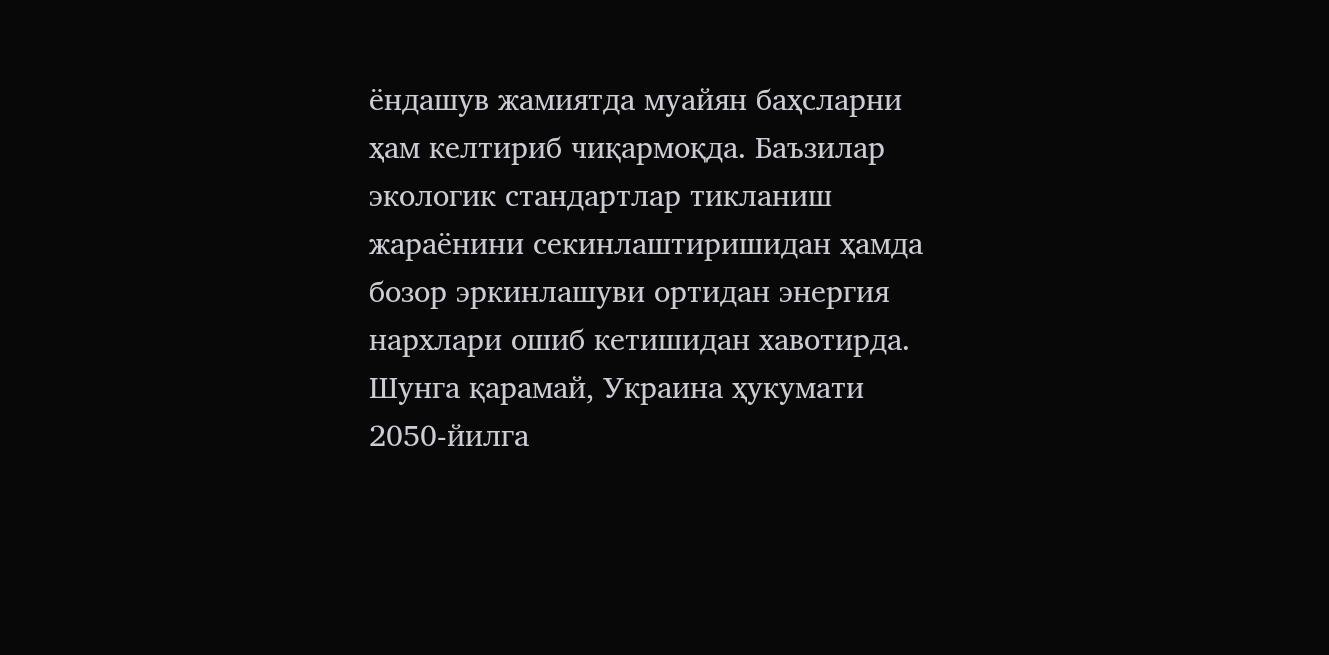ёндашув жамиятда муайян баҳсларни ҳам келтириб чиқармоқда. Баъзилар экологик стандартлар тикланиш жараёнини секинлаштиришидан ҳамда бозор эркинлашуви ортидан энергия нархлари ошиб кетишидан хавотирда.
Шунга қарамай, Украина ҳукумати 2050-йилга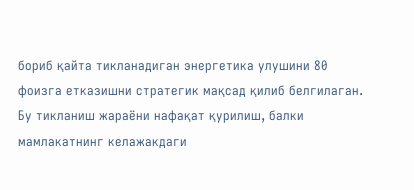бориб қайта тикланадиган энергетика улушини 80 фоизга етказишни стратегик мақсад қилиб белгилаган. Бу тикланиш жараёни нафақат қурилиш, балки мамлакатнинг келажакдаги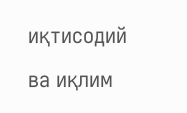иқтисодий ва иқлим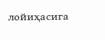лойиҳасига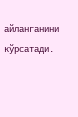айланганини кўрсатади.